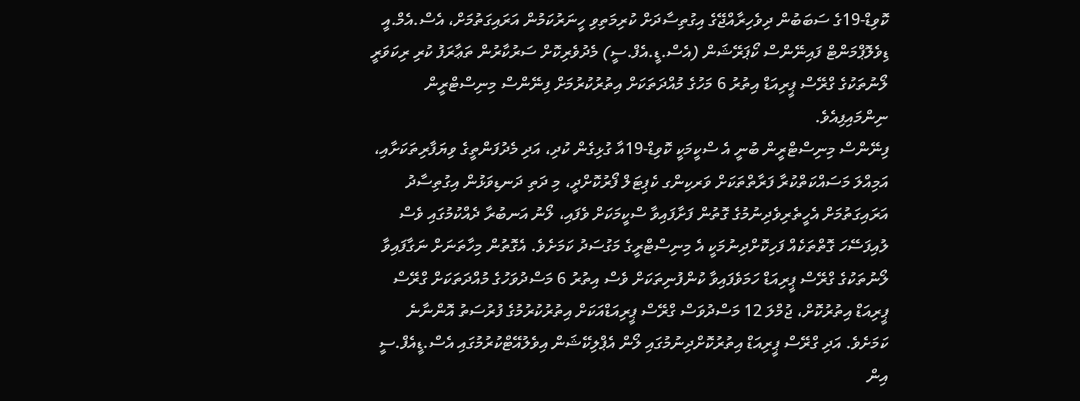ކޮވިޑް-19ގެ ސަބަބުން ދިވެހިރާއްޖޭގެ އިގުތިސާދަށް ކުރިމަތިވި ހީނަރުކަމުން އަރައިގަތުމަށް، އެސް.އެމް.އީ ޑިވެލޮޕްމަންޓް ފައިނޭންސް ކޯޕަރޭޝަން (އެސް.ޑީ.އެފް.ސީ) މެދުވެރިކޮށް ސަރުކާރުން ތަޢާރަފު ކުރި ރިކަވަރީ ލޯނުތަކުގެ ގްރޭސް ޕީރިއަޑް އިތުރު 6 މަހުގެ މުއްދަތަކަށް އިތުރުކުރުމަށް ފިނޭންސް މިނިސްޓްރީން ނިންމައިފިއެވެ.
ފިނޭންސް މިނިސްޓްރީން ބުނީ އެ ސްކީމަކީ ކޮވިޑް-19އާ ގުޅިގެން ކުދި، އަދި މެދުފަންތީގެ ވިޔަފާރިތަކަށާއި، އަމިއްލަ މަސައްކަތްކުރާ ފަރާތްތަކަށް ވަރކިންގ ކެޕިޓަލް ފޯރުކޮށްދީ، މި ދަތި ދަނޑިވަޅުން އިގުތިސާދު އަރައިގަތުމަށް އެހީތެރިވެދިނުމުގެ ގޮތުން ފަށާފައިވާ ސްކީމަކަށް ވެފައި، ލޯނު އަނބުރާ ދެއްކުމުގައި ވެސް ލުއިފަސޭހަ ގޮތްތަކެއް ފަހިކޮށްދިނުމަކީ އެ މިނިސްޓްރީގެ މަގުސަދު ކަމަށެވެ. އެގޮތުން މިހާތަނަށް ނަގާފައިވާ ލޯނުތަކުގެ ގްރޭސް ޕީރިއަޑް ހަމަވެފައިވާ ކުންފުނިތަކަށް ވެސް އިތުރު 6 މަސްދުވަހުގެ މުއްދަތަކަށް ގްރޭސް ޕީރިއަޑް އިތުރުކޮށް، ޖުމްލަ 12 މަސްދުވަސް ގްރޭސް ޕީރިއަޑްއަކަށް އިތުރުކުރުމުގެ ފުރުސަތު އޮންނާނެ ކަމަށެވެ. އަދި ގްރޭސް ޕީރިއަޑް އިތުރުކޮށްދިނުމުގައި ލޯން އެޕްލިކޭޝަން އިވެލުއޭޓްކުރުމުގައި އެސް.ޑީއެފް.ސީ އިން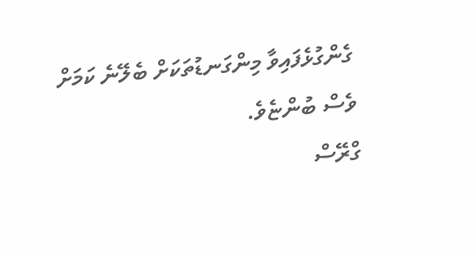ގެންގުޅެފައިވާ މިންގަނޑުތަކަށް ބެލޭނެ ކަމަށް ވެސް ބުންޏެވެ.
ގްރޭސް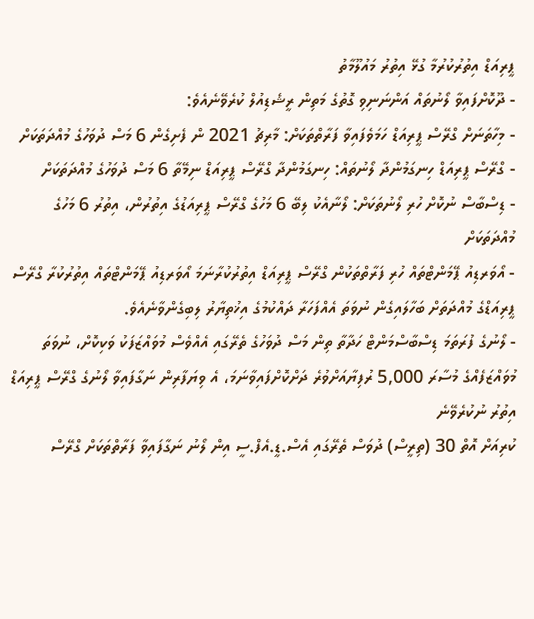ޕީރިއަޑް އިތުރުކުރުމާ ގުޅޭ އިތުރު މައުލޫމާތު
- ދޫކޮށްފައިވާ ލޯނުތައް އަންނަނިވި ގޮތުގެ މަތިން ރީޝެޑިއުލް ކުރެވޭނެއެވެ:
- މިހާތަނަށް ގްރޭސް ޕީރިއަޑް ހަމަވެފައިވާ ފަރާތްތަކަށް: މާރިޗު 2021 ން ފެށިގެން 6 މަސް ދުވަހުގެ މުއްދަތަކަށް
- ގްރޭސް ޕީރިއަޑް ހިނގަމުންދާ ލޯނުތައް: ހިނގަމުންދާ ގްރޭސް ޕީރިއަޑް ނިމޭތާ 6 މަސް ދުވަހުގެ މުއްދަތަކަށް
- ޑިސްބާސް ނުކޮށް ހުރި ލޯނުތަކަށް: ލޯނާއެކު ލިބޭ 6 މަހުގެ ގްރޭސް ޕީރިއަޑުގެ އިތުރުން، އިތުރު 6 މަހުގެ މުއްދަތަކަށް
- އޯވަރޑިއު ޕޭމަންޓްތައް ހުރި ފަރާތްތަކުން ގްރޭސް ޕީރިއަޑް އިތުރުކުރާނަމަ އޯވަރޑިއު ޕޭމަންޓްތައް އިތުރުކުރާ ގްރޭސް ޕީރިއަޑްގެ މުއްދަތަށް ބަހާލައިގެން ނުވަތަ އެއްފަހަރާ ދައްކުމުގެ އިޚުތިޔާރު ލިބިގެންވާނެއެވެ.
- ލޯނުގެ ފުރަތަމަ ޑިސްބާސްމަންޓް ހަދާތާ ތިން މަސް ދުވަހުގެ ތެރޭގައި އެއްވެސް މުވައްޒަފަކު ވަކިކޮށް، ނުވަތަ މުވައްޒަފެއްގެ މުސާރަ 5,000 ރުފިޔާއަށްވުރެ ދަށްކޮށްފައިވާނަމަ، އެ ވިޔަފާރިން ނަގާފައިވާ ލޯނުގެ ގްރޭސް ޕީރިއަޑް އިތުރު ނުކުރެވޭނެ
ކުރިއަށް އޮތް 30 (ތިރީސް) ދުވަސް ތެރޭގައި އެސް.ޑީ.އެފް.ސީ އިން ލޯނު ނަގާފައިވާ ފަރާތްތަކަށް ގްރޭސް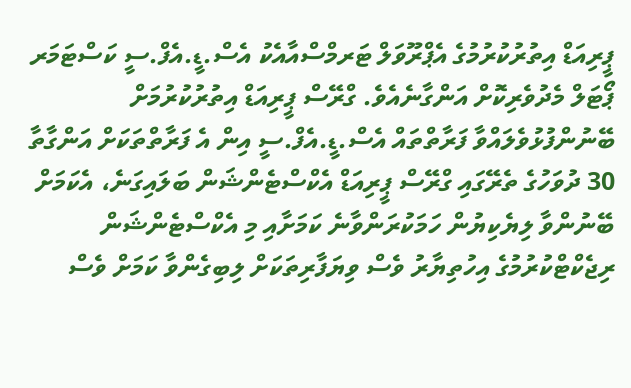ޕީރިއަޑް އިތުރުކުރުމުގެ އެޕްރޫވަލް ޓަރމްސްއާއެކު އެސް.ޑީ.އެފް.ސީ ކަސްޓަމަރ ޕޯޓަލް މެދުވެރިކޮށް އަންގާނެއެވެ. ގްރޭސް ޕީރިއަޑް އިތުރުކުރުމަށް ބޭނުންފުޅުވެލައްވާ ފަރާތްތައް އެސް.ޑީ.އެފް.ސީ އިން އެ ފަރާތްތަކަށް އަންގާތާ 30 ދުވަހުގެ ތެރޭގައި ގްރޭސް ޕީރިއަޑް އެކްސްޓެންޝަން ބަލައިގަނެ، އެކަމަށް ބޭނުންވާ ލިޔެކިޔުން ހަމަކުރަންވާނެ ކަމަށާއި މި އެކްސްޓެންޝަން ރިޖެކްޓްކުރުމުގެ އިހުތިޔާރު ވެސް ވިޔަފާރިތަކަށް ލިބިގެންވާ ކަމަށް ވެސް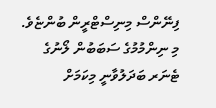ފިނޭންސް މިނިސްޓްރީން ބުންޏެވެ. މި ނިންމުމުގެ ސަބަބުން ލޯނުގެ ޓެނަރ ބަދަލުވާނީ މިކަމަށް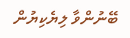ބޭނުންވާ ލިޔެކިޔުން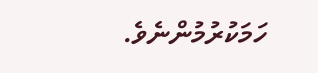ހަމަކުރުމުންނެވެ.